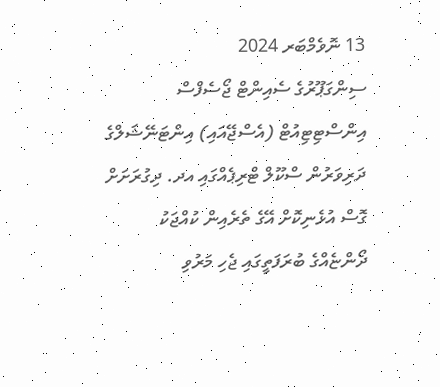13 ނޮވެމްބަރ 2024
ސިންގަޕޫރުގެ ސެއިންޓް ޖޯސެފްސް އިންސްޓިޓިއުޓް (އެސްޖޭއައި) އިންޓަނޭޝަލްގެ ދަރިވަރުން ސްކޫލް ޓްރިޕެއްގައި އދ. ދިގުރަށަށް ގޮސް އުޅެނިކޮށް އޭގެ ތެރެއިން ކުއްޖަކު ދޯންޏެއްގެ ބުރަފަތީގައި ޖެހި މަރުވި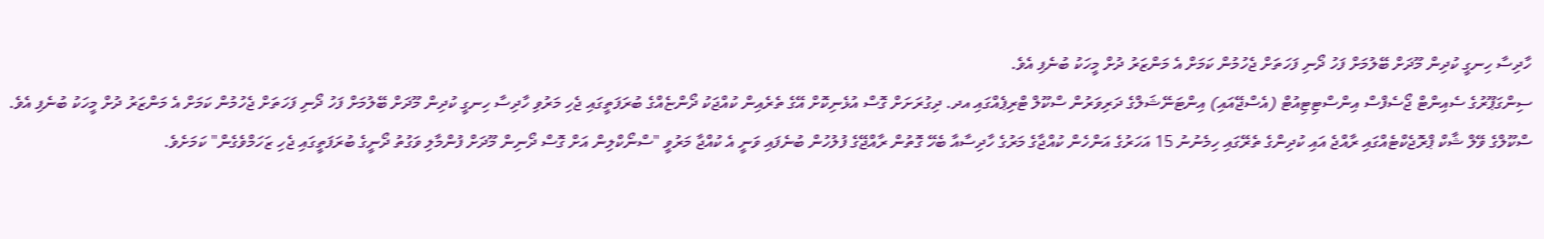ހާދިސާ ހިނގީ ކުދިން މޫދަށް ބޭލުމަށް ފަހު ދޯނި ފަހަތަށް ޖެހުމުން ކަމަށް އެ މަންޒަރު ދުށް މީހަކު ބުނެފި އެވެ.
ސިންގަޕޫރުގެ ސެއިންޓް ޖޯސެފްސް އިންސްޓިޓިއުޓް (އެސްޖޭއައި) އިންޓަނޭޝަލްގެ ދަރިވަރުން ސްކޫލް ޓްރިޕެއްގައި އދ. ދިގުރަށަށް ގޮސް އުޅެނިކޮށް އޭގެ ތެރެއިން ކުއްޖަކު ދޯންޏެއްގެ ބުރަފަތީގައި ޖެހި މަރުވި ހާދިސާ ހިނގީ ކުދިން މޫދަށް ބޭލުމަށް ފަހު ދޯނި ފަހަތަށް ޖެހުމުން ކަމަށް އެ މަންޒަރު ދުށް މީހަކު ބުނެފި އެވެ.
ސްކޫލްގެ ވޭލް ޝާކް ޕްރޮޖެކްޓެއްގައި ރާއްޖެ އައި ކުދިންގެ ތެރޭގައި ހިމެނުނު 15 އަހަރުގެ އަންހެން ކުއްޖާގެ މަރުގެ ހާދިސާއާ ބެހޭ ގޮތުން ރާއްޖޭގެ ފުލުހުން ބުނެފައި ވަނީ އެ ކުއްޖާ މަރުވީ "ސްނޯކްލިން އަށް ގޮސް ދޯނިން މޫދަށް ފުންމާލި ވަގުތު ދޯނީގެ ބުރަފަތީގައި ޖެހި ޒަހަމްވެގެން" ކަމަށެވެ.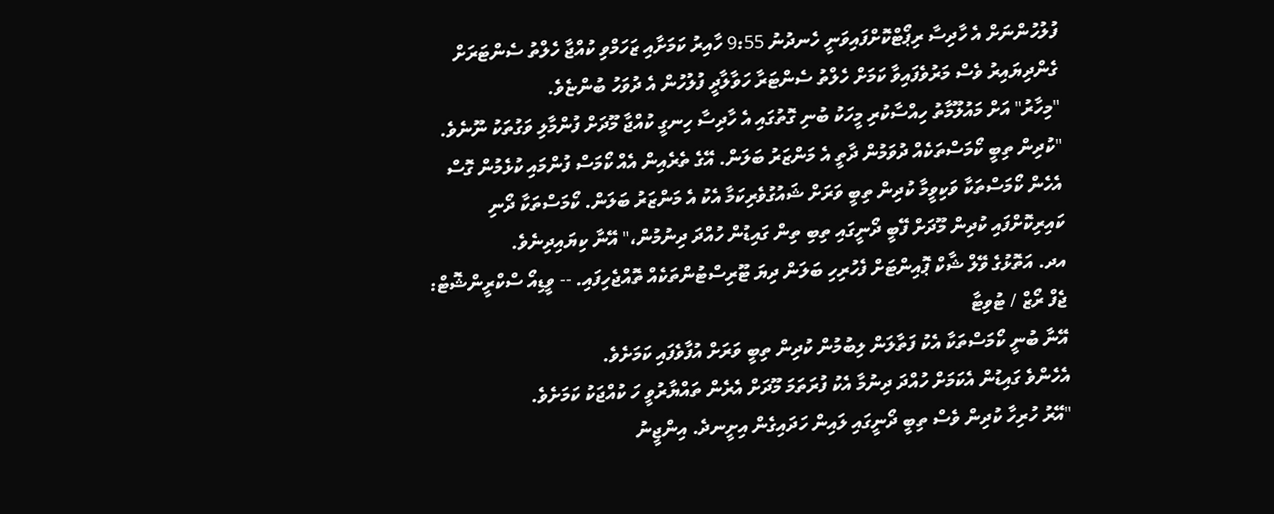ފުލުހުންނަށް އެ ހާދިސާ ރިޕޯޓްކޮށްފައިވަނީ ހެނދުނު 9:55 ހާއިރު ކަމަށާއި ޒަހަމްވި ކުއްޖާ ހެލްތު ސެންޓަރަށް ގެންދިޔައިރު ވެސް މަރުވެފައިވާ ކަމަށް ހެލްތު ސެންޓަރާ ހަވާލާދީ ފުލުހުން އެ ދުވަހު ބުންޏެވެ.
"މިހާރު" އަށް މައުލޫމާތު ހިއްސާކުރި މީހަކު ބުނި ގޮތުގައި އެ ހާދިސާ ހިނގީ ކުއްޖާ މޫދަށް ފުންމާލި ވަގުތަކު ނޫނެވެ.
"ކުދިން ތިބީ ކޯމަސްތަކެއް ދުވަމުން ދާތީ އެ މަންޒަރު ބަލަން. އޭގެ ތެރެއިން އެއް ކޯމަސް ފުންމައި ކުޅެމުން ގޮސް އެހެން ކޯމަސްތަކާ ވަކިވީމާ ކުދިން ތިބީ ވަރަށް ޝައުގުވެރިކަމާ އެކު އެ މަންޒަރު ބަލަން. ކޯމަސްތަކާ ދޯނި ކައިރިކޮށްފައި ކުދިން މޫދަށް ފޭބީ ދޯނީގައި ތިބި ތިން ގައިޑުން ހުއްދަ ދިނުމުން،" އޭނާ ކިޔައިދިނެވެ.
އދ. އަތޮޅުގެ ވޭލް ޝާކް ޕޮއިންޓަށް ފެހުރިހި ބަލަން ދިޔަ ޓޫރިސްޓުންތަކެއް ތޮއްޖެހިފައި. -- ވީޑިއޯ ސްކްރީންޝޮޓް: ޖެފް ރޯޒް / ޓުވިޓާ
އޭނާ ބުނީ ކޯމަސްތަކާ އެކު ފަތާލަން ލިބުމުން ކުދިން ތިބީ ވަރަށް އުފާވެފައި ކަމަށެވެ.
އެހެންވެ ގައިޑުން އެކަމަށް ހުއްދަ ދިނުމާ އެކު ފުރަތަމަ މޫދަށް އެރެން ތައްޔާރުވީ ހަ ކުއްޖަކު ކަމަށެވެ.
"އޭރު ހުރިހާ ކުދިން ވެސް ތިބީ ދޯނީގައި ލައިން ހަދައިގެން އިށީނދެ. އިންޖީނު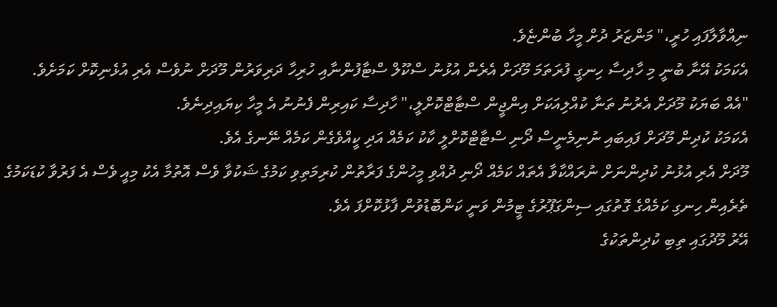ނިއްވާލާފައި ހުރީ،" މަންޒަރު ދުށް މީހާ ބުންޏެވެ.
އެކަމަކު އޭނާ ބުނީ މި ހާދިސާ ހިނގީ ފުރަތަމަ މޫދަށް އެރެން އުޅުނު ސްކޫލް ސްޓާފުންނާއި ހުރިހާ ދަރިވަރުން މޫދަށް ނުވެސް އެރި އުޅެނިކޮށް ކަމަށެވެ.
"އެއް ބަޔަކު މޫދަށް އެރުނު ތަނާ ކުއްލިއަކަށް އިންޖީން ސްޓާޓްކޮށްލީ،" ހާދިސާ ކައިރިން ފެނުނު އެ މީހާ ކިޔައިދިނެވެ.
އެކަމަކު ކުދިން މޫދަށް ފައިބައި ނުނިމެނީސް ދޯނި ސްޓާޓްކޮށްލީ ކާކު ކަމެއް އަދި ކީއްވެގެން ކަމެއް ނޭނގެ އެވެ.
މޫދަށް އެރި އުޅުނު ކުދިންނަށް ނުރައްކާވާ އެތައް ކަމެއް ދޯނި ދުއްވި މީހުންގެ ފަރާތުން ކުރިމަތިވި ކަމުގެ ޝަކުވާ ވެސް އޮތުމާ އެކު މިއީ ވެސް އެ ފަރުވާ ކުޑަކަމުގެ ތެރެއިން ހިނގި ކަމެއްގެ ގޮތުގައި ސިންގަޕޫރުގެ ޓީމުން ވަނީ ކަންބޮޑުވުން ފާޅުކޮށްފަ އެވެ.
އޭރު މޫދުގައި ތިބި ކުދިންތަކުގެ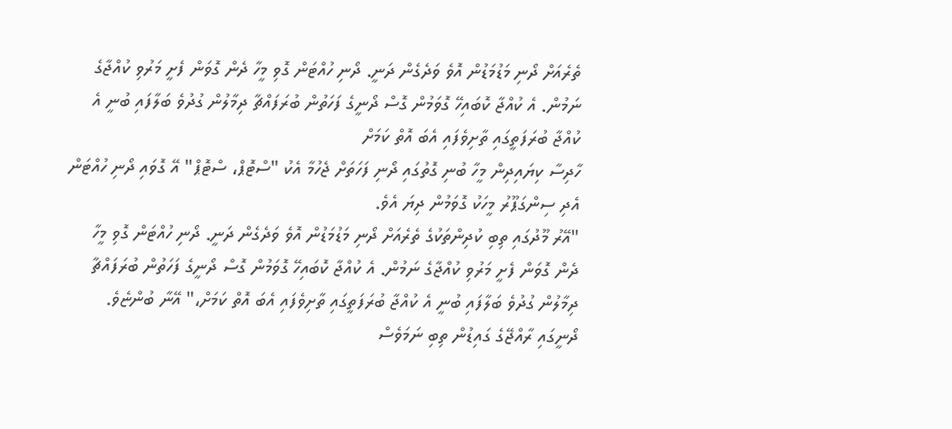ތެރެއަށް ދޯނި މަޑުމަޑުން އޮވެ ވަދެގެން ދަނީ. ދޯނި ހުއްޓަން ގޮވި މީހާ ދެން ގޮވަން ފެށީ މަރުވި ކުއްޖާގެ ނަމުން. އެ ކުއްޖާ ކޮބައިހޭ ގޮވަމުން ގޮސް ދޯނީގެ ފަހަތުން ބުރަފައްޗާ ދިމާލުން ގުދުވެ ބަލާފައި ބުނީ އެ ކުއްޖާ ބުރަފަތީގައި ތާށިވެފައި އެބަ އޮތް ކަމަށް
ހާދިސާ ކިޔައިދިން މީހާ ބުނި ގޮތުގައި ދޯނި ފަހަތަށް ޖެހުމާ އެކު "ސްޓޮޕް، ސްޓޮޕް" އޭ ގޮވައި ދޯނި ހުއްޓަން އެދި ސިންގަޕޫރު މީހަކު ގޮވަމުން ދިޔަ އެވެ.
"އޭރު މޫދުގައި ތިބި ކުދިންތަކުގެ ތެރެއަށް ދޯނި މަޑުމަޑުން އޮވެ ވަދެގެން ދަނީ. ދޯނި ހުއްޓަން ގޮވި މީހާ ދެން ގޮވަން ފެށީ މަރުވި ކުއްޖާގެ ނަމުން. އެ ކުއްޖާ ކޮބައިހޭ ގޮވަމުން ގޮސް ދޯނީގެ ފަހަތުން ބުރަފައްޗާ ދިމާލުން ގުދުވެ ބަލާފައި ބުނީ އެ ކުއްޖާ ބުރަފަތީގައި ތާށިވެފައި އެބަ އޮތް ކަމަށް،" އޭނާ ބުންޏެވެ.
ދޯނީގައި ރާއްޖޭގެ ގައިޑުން ތިބި ނަމަވެސް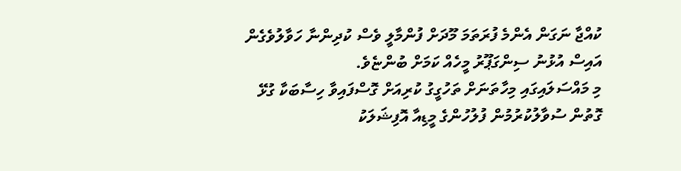ކުއްޖާ ނަގަން އެންމެ ފުރަތަމަ މޫދަށް ފުންމާލީ ވެސް ކުދިންނާ ހަވާލުވެގެން އައިސް އުޅުނު ސިންގަޕޫރު މީހެއް ކަމަށް ބުންޏެވެ.
މި މައްސަލައިގައި މިހާތަނަށް ތަހުގީގު ކުރިއަށް ގޮސްފައިވާ ހިސާބަކާ ގުޅޭ ގޮތުން ސުވާލުކުރުމުން ފުލުހުންގެ މީޑިއާ އޮފިޝަލަކު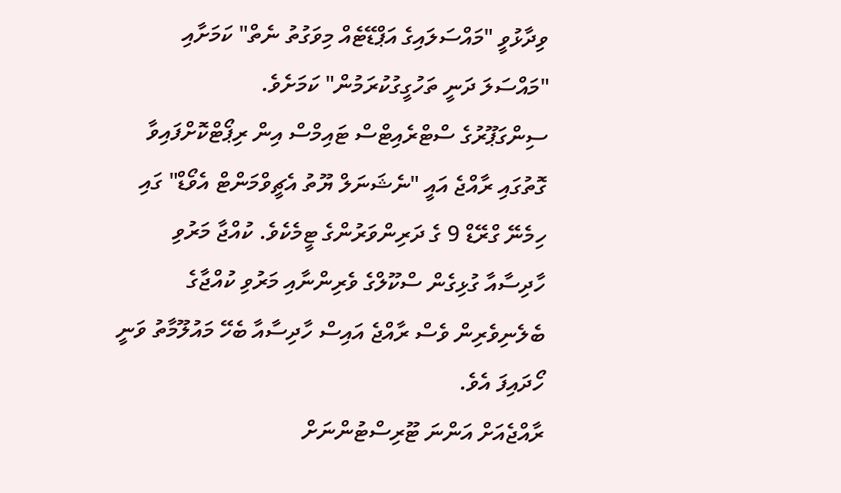ވިދާޅުވީ "މައްސަލައިގެ އަޕްޑޭޓެއް މިވަގުތު ނެތް" ކަމަށާއި "މައްސަލަ ދަނީ ތަހުގީގުކުރަމުން" ކަމަށެވެ.
ސިންގަޕޫރުގެ ސްޓްރެއިޓްސް ޓައިމްސް އިން ރިޕޯޓްކޮށްފައިވާ ގޮތުގައި ރާއްޖެ އައީ "ނެޝަނަލް ޔޫތު އެޗީވްމަންޓް އެވޯޑް" ގައި ހިމެނޭ ގްރޭޑް 9 ގެ ދަރިންވަރުންގެ ޓީމެކެވެ. ކުއްޖާ މަރުވި ހާދިސާއާ ގުޅިގެން ސްކޫލްގެ ވެރިންނާއި މަރުވި ކުއްޖާގެ ބެލެނިވެރިން ވެސް ރާއްޖެ އައިސް ހާދިސާއާ ބެހޭ މައުލޫމާތު ވަނީ ހޯދައިފަ އެވެ.
ރާއްޖެއަށް އަންނަ ޓޫރިސްޓުންނަށް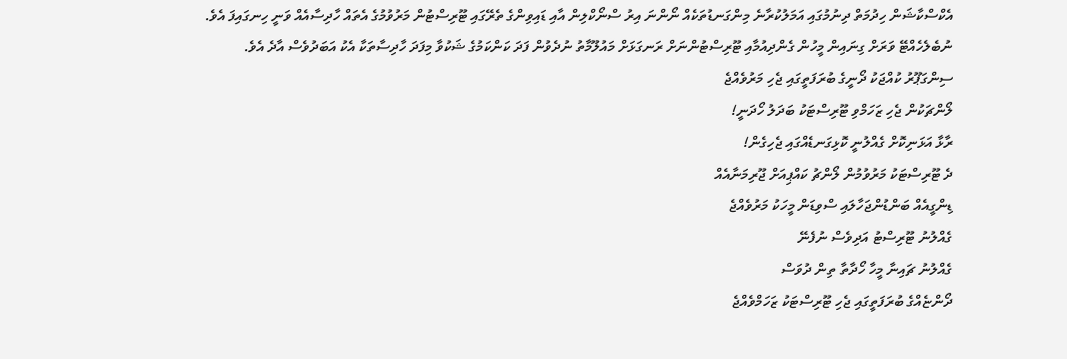އެކްސްކާޝަން ހިދުމަތް ދިނުމުގައި އަމަލުކުރާނެ މިންގަނޑުތަކެއް ނޯންނަ އިރު ސްނޯކްލިން އާއި ޑައިވިންގެ ތެރޭގައި ޓޫރިސްޓުން މަރުވުމުގެ އެތައް ހާދިސާއެއް ވަނީ ހިނގައިފަ އެވެ. ނުބެލެހެއްޓޭ ވަރަށް ގިނައިން މީހުން ގެންދިއުމާއި ޓޫރިސްޓުންނަށް ރަނގަޅަށް މައުލޫމާތު ނުދެވުން ފަދަ ކަންކަމުގެ ޝަކުވާ މިފަދަ ހާދިސާތަކާ އެކު އަބަދުވެސް އާދެ އެވެ.
ސިންގަޕޫރު ކުއްޖަކު ދޯނީގެ ބުރަފަތީގައި ޖެހި މަރުވެއްޖެ
ލޯންޗަކުން ޖެހި ޒަހަމްވި ޓޫރިސްޓަކު ބަދަލު ހޯދަނީ!
ރާޅާ އަޅަނިކޮށް ގެއްލުނީ ކޮޅިގަނޑެއްގައި ޖެހިގެން!
ދެ ޓޫރިސްޓަކު މަރުވުމުން ލޯންޗު ކައްޕިއަށް ޖޫރިމަނާއެއް
ޑިންގީއެއް ބަންޑުންޖަހާލައި ސްވިޑަން މީހަކު މަރުވެއްޖެ
ގެއްލުނު ޓޫރިސްޓު އަދިވެސް ނުފެނޭ
ގެއްލުނު ޗައިނާ މީހާ ހޯދާތާ ތިން ދުވަސް
ދޯންޏެއްގެ ބުރަފަތީގައި ޖެހި ޓޫރިސްޓަކު ޒަހަމްވެއްޖެ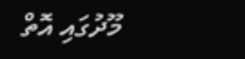މޫދުގައި އޮތް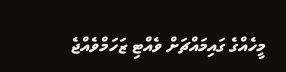މީހެއްގެ ގައިމައްޗަށް ވެއްޓި ޒަހަމްވެއްޖެ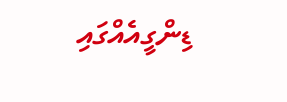ޑިންގީއެއްގައި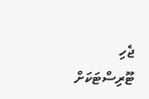ޖެހި ޓޫރިސްޓަކަށް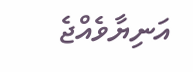އަނިޔާވެއްޖެ